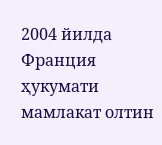2004 йилда Франция ҳукумати мамлакат олтин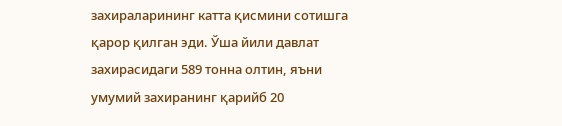захираларининг катта қисмини сотишга қарор қилган эди. Ўша йили давлат захирасидаги 589 тонна олтин, яъни умумий захиранинг қарийб 20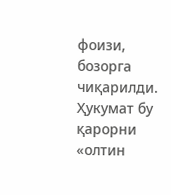фоизи, бозорга чиқарилди.
Ҳукумат бу қарорни «олтин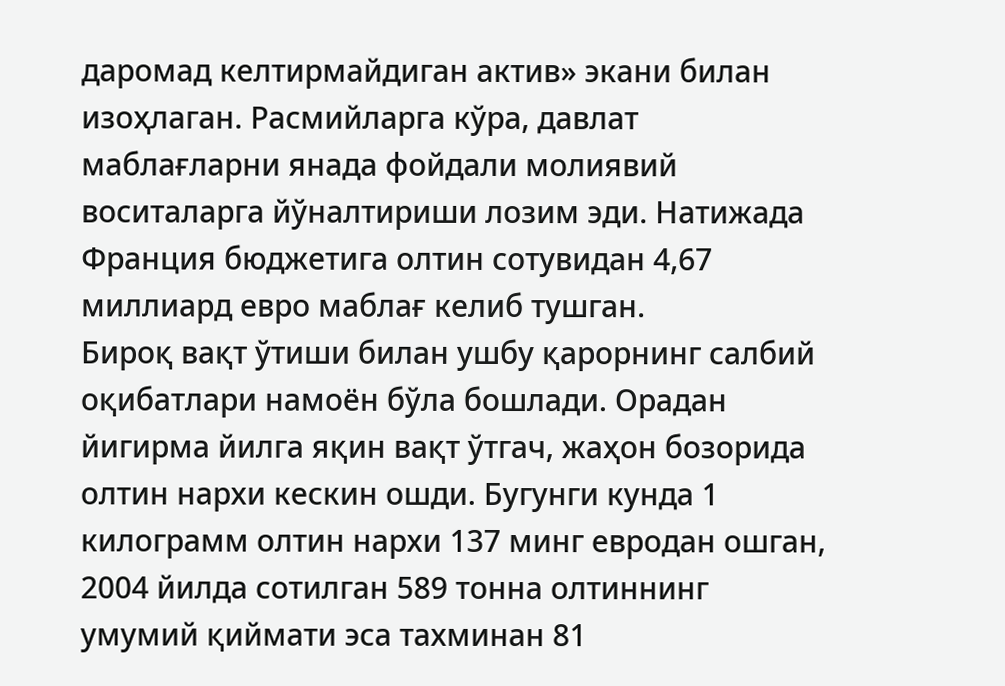даромад келтирмайдиган актив» экани билан изоҳлаган. Расмийларга кўра, давлат маблағларни янада фойдали молиявий воситаларга йўналтириши лозим эди. Натижада Франция бюджетига олтин сотувидан 4,67 миллиард евро маблағ келиб тушган.
Бироқ вақт ўтиши билан ушбу қарорнинг салбий оқибатлари намоён бўла бошлади. Орадан йигирма йилга яқин вақт ўтгач, жаҳон бозорида олтин нархи кескин ошди. Бугунги кунда 1 килограмм олтин нархи 137 минг евродан ошган, 2004 йилда сотилган 589 тонна олтиннинг умумий қиймати эса тахминан 81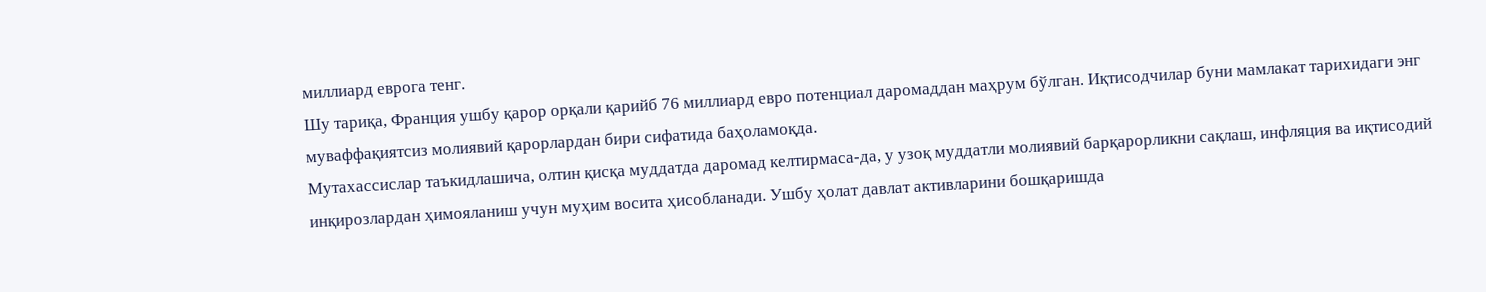миллиард еврога тенг.
Шу тариқа, Франция ушбу қарор орқали қарийб 76 миллиард евро потенциал даромаддан маҳрум бўлган. Иқтисодчилар буни мамлакат тарихидаги энг муваффақиятсиз молиявий қарорлардан бири сифатида баҳоламоқда.
Мутахассислар таъкидлашича, олтин қисқа муддатда даромад келтирмаса-да, у узоқ муддатли молиявий барқарорликни сақлаш, инфляция ва иқтисодий инқирозлардан ҳимояланиш учун муҳим восита ҳисобланади. Ушбу ҳолат давлат активларини бошқаришда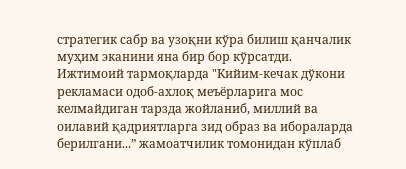стратегик сабр ва узоқни кўра билиш қанчалик муҳим эканини яна бир бор кўрсатди.
Ижтимоий тармоқларда "Кийим-кечак дўкони рекламаси одоб-ахлоқ меъёрларига мос келмайдиган тарзда жойланиб, миллий ва оилавий қадриятларга зид образ ва ибораларда берилгани...” жамоатчилик томонидан кўплаб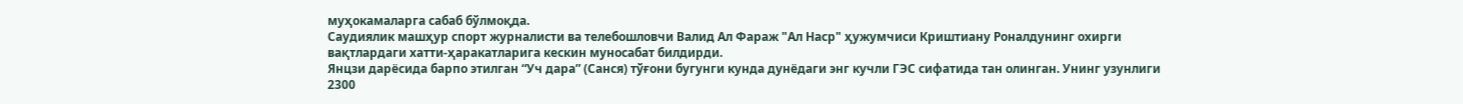муҳокамаларга сабаб бўлмоқда.
Саудиялик машҳур спорт журналисти ва телебошловчи Валид Ал Фараж "Ал Наср" ҳужумчиси Криштиану Роналдунинг охирги вақтлардаги хатти-ҳаракатларига кескин муносабат билдирди.
Янцзи дарёсида барпо этилган “Уч дара” (Санся) тўғони бугунги кунда дунёдаги энг кучли ГЭС сифатида тан олинган. Унинг узунлиги 2300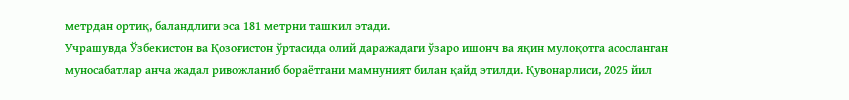метрдан ортиқ, баландлиги эса 181 метрни ташкил этади.
Учрашувда Ўзбекистон ва Қозоғистон ўртасида олий даражадаги ўзаро ишонч ва яқин мулоқотга асосланган муносабатлар анча жадал ривожланиб бораётгани мамнуният билан қайд этилди. Қувонарлиси, 2025 йил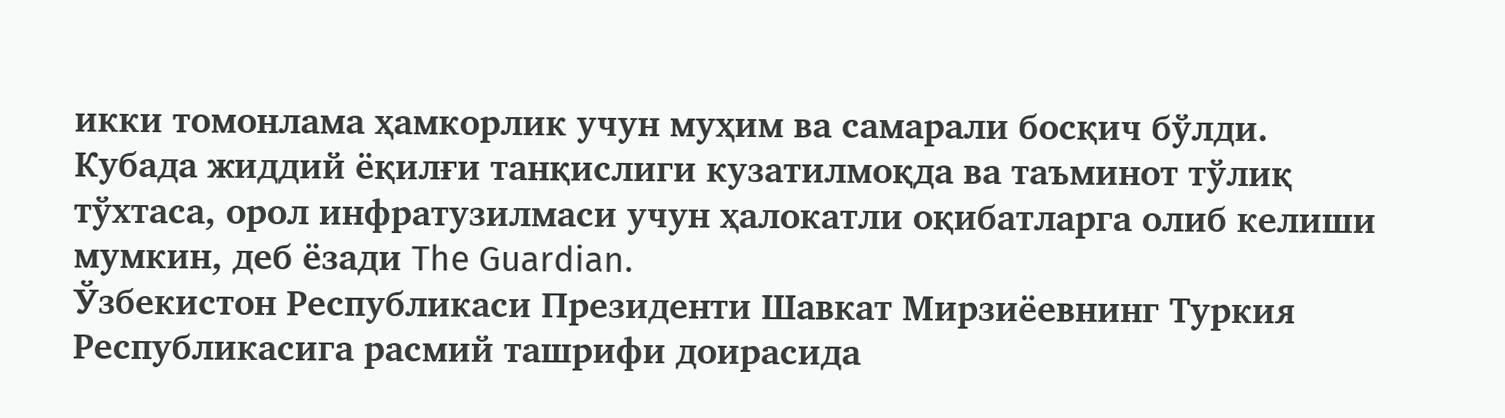икки томонлама ҳамкорлик учун муҳим ва самарали босқич бўлди.
Кубада жиддий ёқилғи танқислиги кузатилмоқда ва таъминот тўлиқ тўхтаса, орол инфратузилмаси учун ҳалокатли оқибатларга олиб келиши мумкин, деб ёзади The Guardian.
Ўзбекистон Республикаси Президенти Шавкат Мирзиёевнинг Туркия Республикасига расмий ташрифи доирасида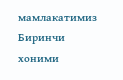мамлакатимиз Биринчи хоними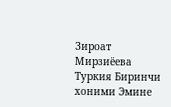Зироат Мирзиёева Туркия Биринчи хоними Эмине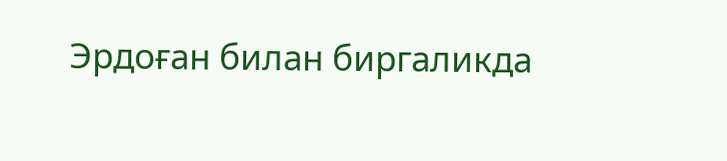Эрдоған билан биргаликда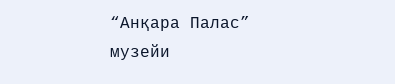“Анқара Палас” музейи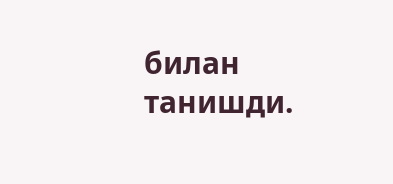билан танишди.